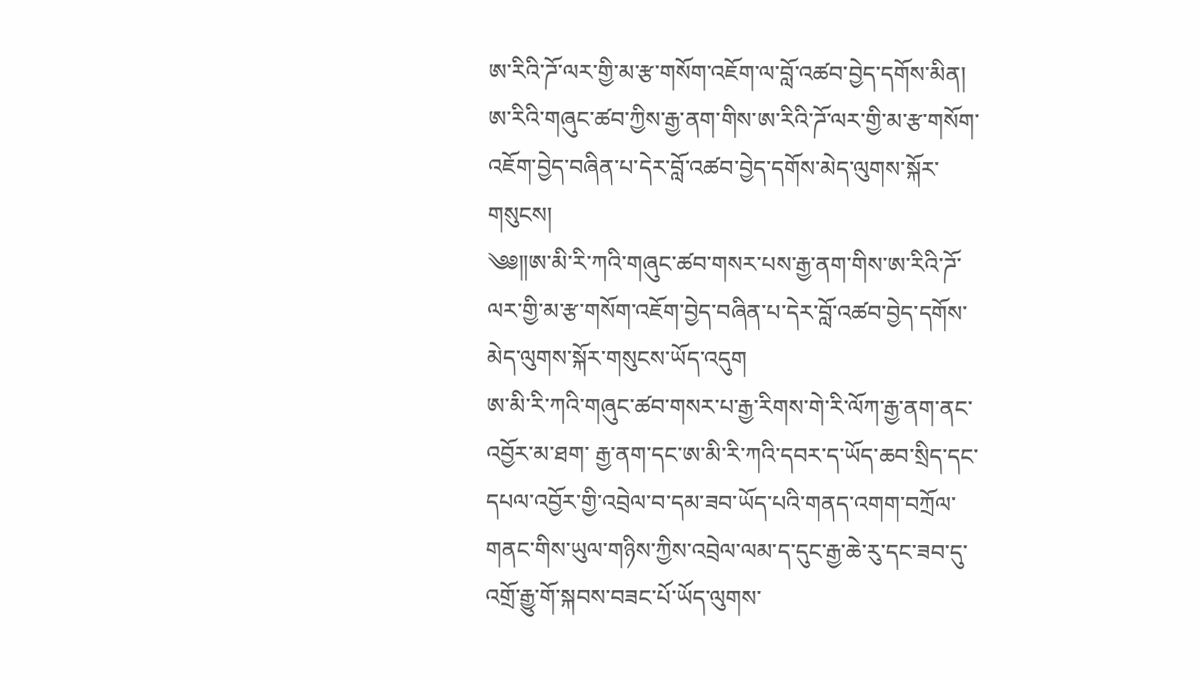ཨ་རིའི་ཌོ་ལར་གྱི་མ་རྩ་གསོག་འཇོག་ལ་བློ་འཚབ་བྱེད་དགོས་མིན།
ཨ་རིའི་གཞུང་ཚབ་ཀྱིས་རྒྱ་ནག་གིས་ཨ་རིའི་ཌོ་ལར་གྱི་མ་རྩ་གསོག་འཇོག་བྱེད་བཞིན་པ་དེར་བློ་འཚབ་བྱེད་དགོས་མེད་ལུགས་སྐོར་གསུངས།
༄༅༎ཨ་མི་རི་ཀའི་གཞུང་ཚབ་གསར་པས་རྒྱ་ནག་གིས་ཨ་རིའི་ཌོ་ལར་གྱི་མ་རྩ་གསོག་འཇོག་བྱེད་བཞིན་པ་དེར་བློ་འཚབ་བྱེད་དགོས་མེད་ལུགས་སྐོར་གསུངས་ཡོད་འདུག
ཨ་མི་རི་ཀའི་གཞུང་ཚབ་གསར་པ་རྒྱ་རིགས་གེ་རི་ལོཀ་རྒྱ་ནག་ནང་འབྱོར་མ་ཐག་ རྒྱ་ནག་དང་ཨ་མི་རི་ཀའི་དབར་ད་ཡོད་ཆབ་སྲིད་དང་དཔལ་འབྱོར་གྱི་འབྲེལ་བ་དམ་ཟབ་ཡོད་པའི་གནད་འགག་བཀྲོལ་གནང་གིས་ཡུལ་གཉིས་ཀྱིས་འབྲེལ་ལམ་ད་དུང་རྒྱ་ཆེ་རུ་དང་ཟབ་དུ་འགྲོ་རྒྱུ་གོ་སྐབས་བཟང་པོ་ཡོད་ལུགས་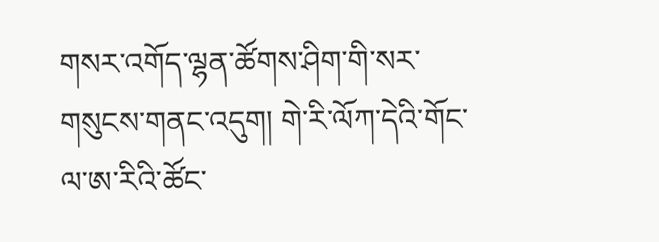གསར་འགོད་ལྷན་ཚོགས་ཤིག་གི་སར་གསུངས་གནང་འདུག། གེ་རི་ལོཀ་དེའི་གོང་ལ་ཨ་རིའི་ཚོང་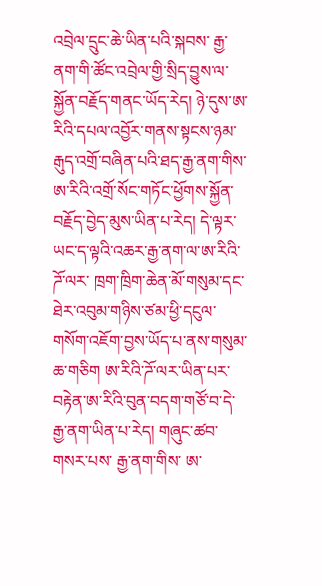འབྲེལ་དྲུང་ཆེ་ཡིན་པའི་སྐབས་ རྒྱ་ནག་གི་ཚོང་འབྲེལ་གྱི་སྲིད་བྱུས་ལ་སྐྱོན་བརྗོད་གནང་ཡོད་རེད། ཉེ་དུས་ཨ་རིའི་དཔལ་འབྱོར་གནས་སྟངས་ཉམ་རྒུད་འགྲོ་བཞིན་པའི་ཐད་རྒྱ་ནག་གིས་ཨ་རིའི་འགྲོ་སོང་གཏོང་ཕྱོགས་སྐྱོན་བརྗོད་བྱེད་མུས་ཡིན་པ་རེད། དེ་ལྟར་ཡང་ད་ལྟའི་འཆར་རྒྱ་ནག་ལ་ཨ་རིའི་ཌོ་ལར་ ཁྲག་ཁྲིག་ཆེན་མོ་གསུམ་དང་ཐེར་འབུམ་གཉིས་ཙམ་ཕྱི་དངུལ་གསོག་འཇོག་བྱས་ཡོད་པ་ནས་གསུམ་ཆ་གཅིག ཨ་རིའི་ཌོ་ལར་ཡིན་པར་བརྟེན་ཨ་རིའི་བུན་བདག་གཙོ་བ་དེ་རྒྱ་ནག་ཡིན་པ་རེད། གཞུང་ཚབ་གསར་པས་ རྒྱ་ནག་གིས་ ཨ་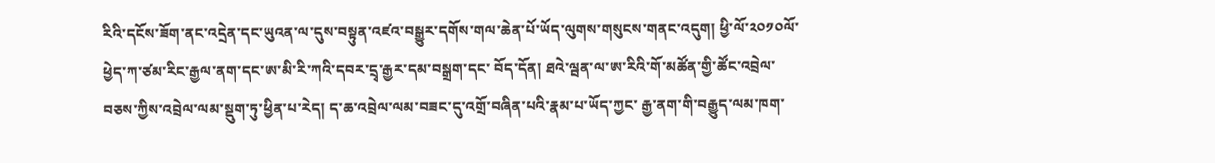རིའི་དངོས་ཟོག་ནང་འདྲེན་དང་ཡུའན་ལ་དུས་བསྟུན་འཛའ་བསྒྱུར་དགོས་གལ་ཆེན་པོ་ཡོད་ལུགས་གསུངས་གནང་འདུག། ཕྱི་ལོ་༢༠༡༠ལོ་ཕྱེད་ཀ་ཙམ་རིང་རྒྱལ་ནག་དང་ཨ་མི་རི་ཀའི་དབར་དྲྭ་རྒྱར་དམ་བསྒྲག་དང་ བོད་དོན། ཐའེ་ལྦན་ལ་ཨ་རིའི་གོ་མཚོན་གྱི་ཚོང་འབྲེལ་བཅས་ཀྱིས་འབྲེལ་ལམ་སྡུག་ཏུ་ཕྱིན་པ་རེད། ད་ཆ་འབྲེལ་ལམ་བཟང་དུ་འགྲོ་བཞིན་པའི་རྣམ་པ་ཡོད་ཀྱང་ རྒྱ་ནག་གི་བརྒྱུད་ལམ་ཁག་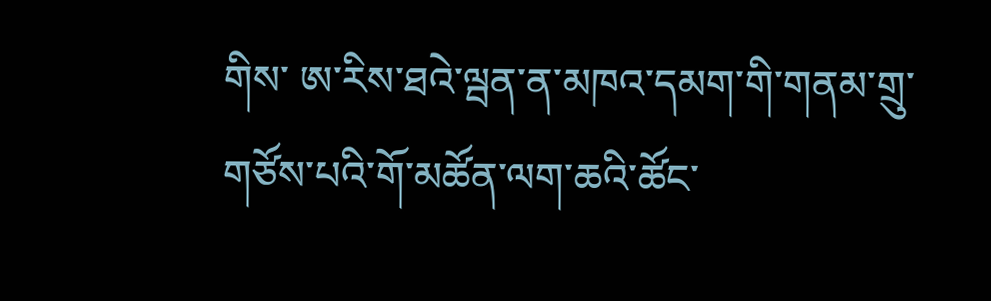གིས་ ཨ་རིས་ཐའེ་ལྦན་ན་མཁའ་དམག་གི་གནམ་གྲུ་གཙོས་པའི་གོ་མཚོན་ལག་ཆའི་ཚོང་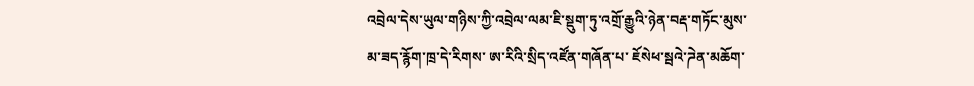འབྲེལ་དེས་ཡུལ་གཉིས་ཀྱི་འབྲེལ་ལམ་ཇི་སྡུག་ཏུ་འགྲོ་རྒྱུའི་ཉེན་བརྡ་གཏོང་མུས་མ་ཟད་རྙོག་ཁྲ་དེ་རིགས་ ཨ་རིའི་སྲིད་འཛོན་གཞོན་པ་ ཇོསེཕ་སྦའེ་ཌེན་མཆོག་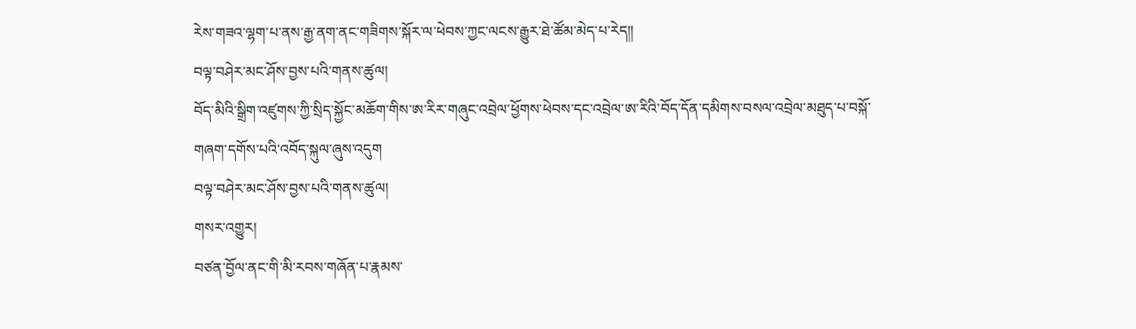རེས་གཟའ་ལྷག་པ་ནས་རྒྱ་ནག་ནང་གཟིགས་སྐོར་ལ་ཕེབས་ཀྱང་ལངས་རྒྱུར་ཐེ་ཚོམ་མེད་པ་རེད༎
བལྟ་བཤེར་མང་ཤོས་བྱས་པའི་གནས་ཚུལ།
བོད་མིའི་སྒྲིག་འཛུགས་ཀྱི་སྲིད་སྐྱོང་མཆོག་གིས་ཨ་རིར་གཞུང་འབྲེལ་ཕྱོགས་ཕེབས་དང་འབྲེལ་ཨ་རིའི་བོད་དོན་དམིགས་བསལ་འབྲེལ་མཐུད་པ་བསྐོ་གཞག་དགོས་པའི་འབོད་སྐུལ་ཞུས་འདུག
བལྟ་བཤེར་མང་ཤོས་བྱས་པའི་གནས་ཚུལ།
གསར་འགྱུར།
བཙན་བྱོལ་ནང་གི་མི་རབས་གཞོན་པ་རྣམས་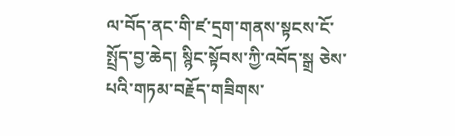ལ་བོད་ནང་གི་ཛ་དྲག་གནས་སྟངས་ངོ་སྤྲོད་བྱ་ཆེད། སྙིང་སྟོབས་ཀྱི་འབོད་སྒྲ ཅེས་པའི་གཏམ་བརྗོད་གཟིགས་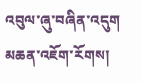འབུལ་ཞུ་བཞིན་འདུག
མཆན་འཇོག་རོགས།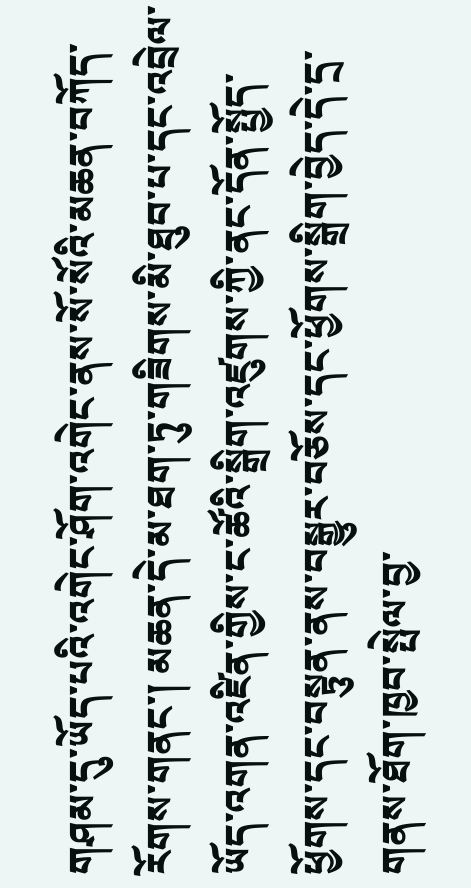གཤམ་དུ་ཡོད་པའི་འགེང་ཤོག་འགེང་ནས་སོ་སོའི་མཆན་བཀོད་རོགས་གནང་། མཆན་དེ་མ་ཐག་ཏུ་གཟིགས་མི་ཐུབ་པ་དང་འབྲེལ་ཡོད་འགན་འཛིན་གྱིས་ང་ཚོའི་སྒྲིག་འཛུགས་ཀྱི་ནང་དོན་སྤྱོད་ཕྱོགས་དང་བསྟུན་ནས་བསྒྱུར་བཅོས་དང་ཕྱོགས་སྒྲིག་བྱེད་དེ་དྲ་གནས་ཐོག་ཁྱབ་སྤེལ་བྱ་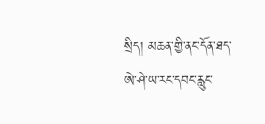སྲིད། མཆན་གྱི་ནང་དོན་ཐད་ཨེ་ཤེ་ཡ་རང་དབང་རླུང་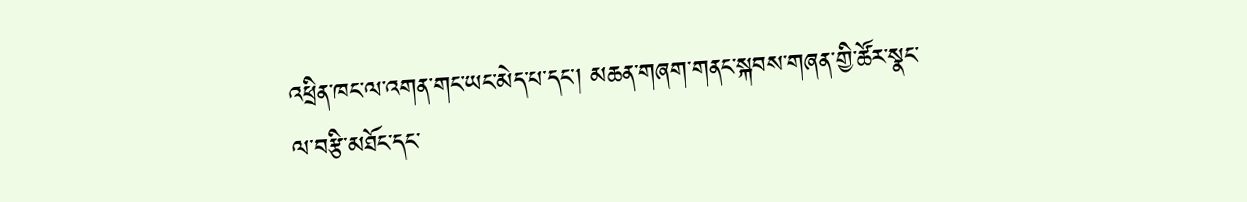འཕྲིན་ཁང་ལ་འགན་གང་ཡང་མེད་པ་དང་། མཆན་གཞག་གནང་སྐབས་གཞན་གྱི་ཚོར་སྣང་ལ་བརྩི་མཐོང་དང་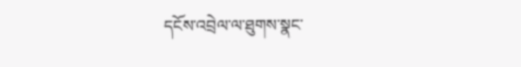དངོས་འབྲེལ་ལ་ཐུགས་སྣང་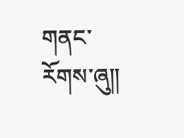གནང་རོགས་ཞུ༎